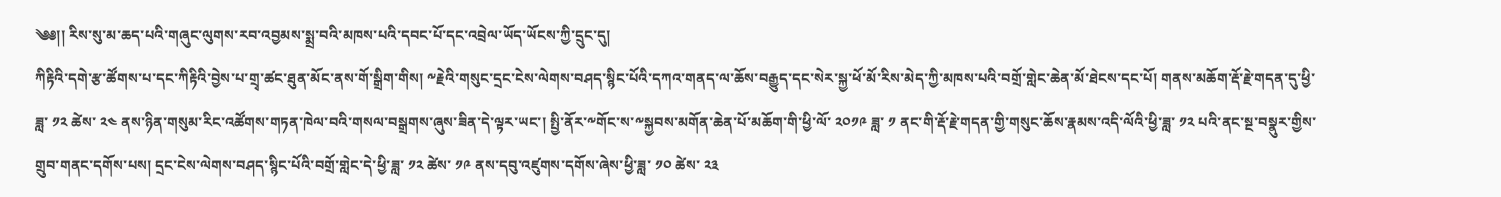༄༅།། རིས་སུ་མ་ཆད་པའི་གཞུང་ལུགས་རབ་འབྱམས་སྨྲ་བའི་མཁས་པའི་དབང་པོ་དང་འབྲེལ་ཡོད་ཡོངས་ཀྱི་དྲུང་དུ།
ཀིརྟིའི་དགེ་རྩ་ཚོགས་པ་དང་ཀིརྟིའི་བྱེས་པ་གྲྭ་ཚང་ཐུན་མོང་ནས་གོ་སྒྲིག་གིས། ༸རྗེའི་གསུང་དྲང་ངེས་ལེགས་བཤད་སྙིང་པོའི་དཀའ་གནད་ལ་ཆོས་བརྒྱུད་དང་སེར་སྐྱ་ཕོ་མོ་རིས་མེད་ཀྱི་མཁས་པའི་བགྲོ་གླེང་ཆེན་མོ་ཐེངས་དང་པོ། གནས་མཆོག་རྡོ་རྗེ་གདན་དུ་ཕྱི་ཟླ་ ༡༢ ཚེས་ ༢༤ ནས་ཉིན་གསུམ་རིང་འཚོགས་གཏན་ཁེལ་བའི་གསལ་བསྒྲགས་ཞུས་ཟིན་དེ་ལྟར་ཡང་། སྤྱི་ནོར་༸གོང་ས་༸སྐྱབས་མགོན་ཆེན་པོ་མཆོག་གི་ཕྱི་ལོ་ ༢༠༡༩ ཟླ་ ༡ ནང་གི་རྡོ་རྗེ་གདན་གྱི་གསུང་ཆོས་རྣམས་འདི་ལོའི་ཕྱི་ཟླ་ ༡༢ པའི་ནང་སྔ་བསྣུར་གྱིས་གྲུབ་གནང་དགོས་པས། དྲང་ངེས་ལེགས་བཤད་སྙིང་པོའི་བགྲོ་གླེང་དེ་ཕྱི་ཟླ་ ༡༢ ཚེས་ ༡༩ ནས་དབུ་འཛུགས་དགོས་ཞེས་ཕྱི་ཟླ་ ༡༠ ཚེས་ ༢༣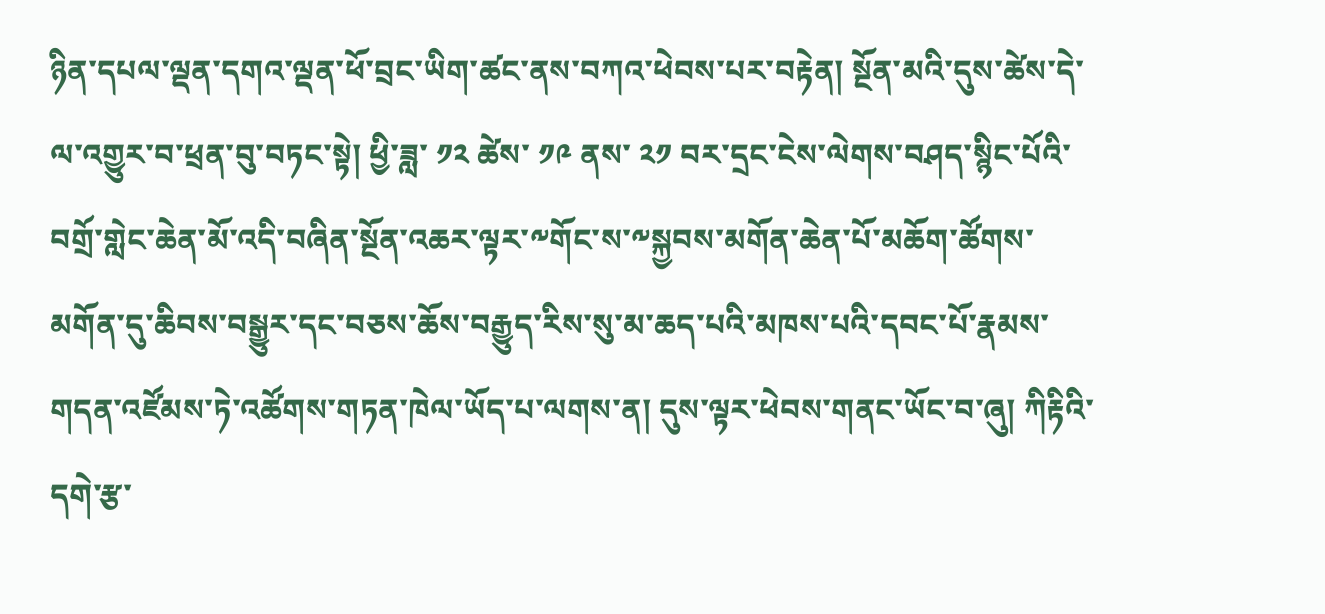ཉིན་དཔལ་ལྡན་དགའ་ལྡན་ཕོ་བྲང་ཡིག་ཚང་ནས་བཀའ་ཕེབས་པར་བརྟེན། སྔོན་མའི་དུས་ཚེས་དེ་ལ་འགྱུར་བ་ཕྲན་བུ་བཏང་སྟེ། ཕྱི་ཟླ་ ༡༢ ཚེས་ ༡༩ ནས་ ༢༡ བར་དྲང་ངེས་ལེགས་བཤད་སྙིང་པོའི་བགྲོ་གླེང་ཆེན་མོ་འདི་བཞིན་སྔོན་འཆར་ལྟར་༸གོང་ས་༸སྐྱབས་མགོན་ཆེན་པོ་མཆོག་ཚོགས་མགོན་དུ་ཆིབས་བསྒྱུར་དང་བཅས་ཆོས་བརྒྱུད་རིས་སུ་མ་ཆད་པའི་མཁས་པའི་དབང་པོ་རྣམས་གདན་འཛོམས་ཏེ་འཚོགས་གཏན་ཁེལ་ཡོད་པ་ལགས་ན། དུས་ལྟར་ཕེབས་གནང་ཡོང་བ་ཞུ། ཀིརྟིའི་དགེ་རྩ་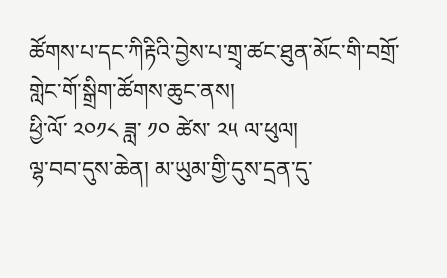ཚོགས་པ་དང་ཀིརྟིའི་བྱེས་པ་གྲྭ་ཚང་ཐུན་མོང་གི་བགྲོ་གླེང་གོ་སྒྲིག་ཚོགས་ཆུང་ནས།
ཕྱི་ལོ་ ༢༠༡༨ ཟླ་ ༡༠ ཚེས་ ༢༥ ལ་ཕུལ།
ལྷ་བབ་དུས་ཆེན། མ་ཡུམ་གྱི་དུས་དྲན་དུ་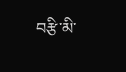བརྩི་མི་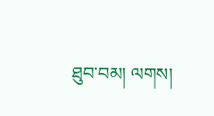ཐུབ་བམ། ལགས།